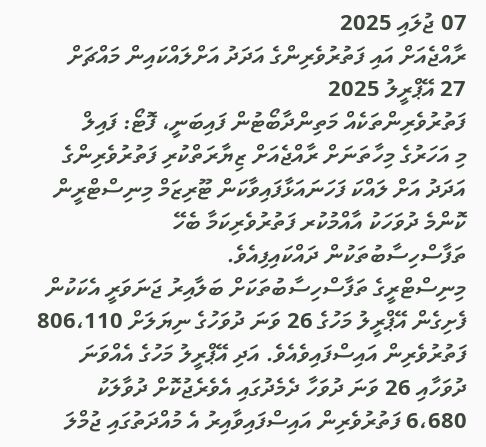07 ޖުލައި 2025
ރާއްޖެއަށް އައި ފަތުރުވެރިންގެ އަދަދު އަށްލައްކައިން މައްޗަށް
27 އޭޕްރީލު 2025
ފަތުރުވެރިންތަކެއް މަތިންދާބޯޓުން ފައިބަނީ، ފޮޓޯ: ފައިލް
މި އަހަރުގެ މިހާތަނަށް ރާއްޖެއަށް ޒިޔާރަތްކުރި ފަތުރުވެރިންގެ އަދަދު އަށް ލައްކަ ފަހަނައަޅާފައިވާކަން ޓޫރިޒަމް މިނިސްޓްރީން ކޮންމެ ދުވަހަކު އާއްމުކުރ ފަތުރުވެރިކަމާ ބެހޭ ތަފާސްހިސާބުތަކުން ދައްކައިފިއެވެ.
މިނިސްޓްރީގެ ތަފާސްހިސާބުތަކަށް ބަލާއިރު ޖަނަވަރީ އެކަކުން ފެށިގެން އޭޕްރީލު މަހުގެ 26 ވަނަ ދުވަހުގެ ނިޔަލަށް 806،110 ފަތުރުވެރިން އައިސްފައިވެއެވެ. އަދި އޭޕްރީލު މަހުގެ އެއްވަނަ ދުވަހާއި 26 ވަނަ ދުވަހާ ދެމެދުގައި އެވެރެޖުކޮށް ދުވާލަކު 6،680 ފަތުރުވެރިން އައިސްފައިވާއިރު އެ މުއްދަތުގައި ޖުމްލަ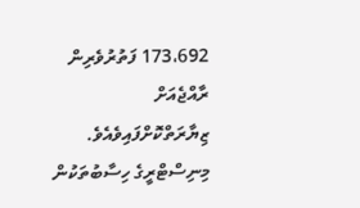173،692 ފަތުރުވެރިން ރާއްޖެއަށް ޒިޔާރަތްކޮށްފައިވެއެވެ.
މިނިސްޓްރީގެ ހިސާބުތަކުން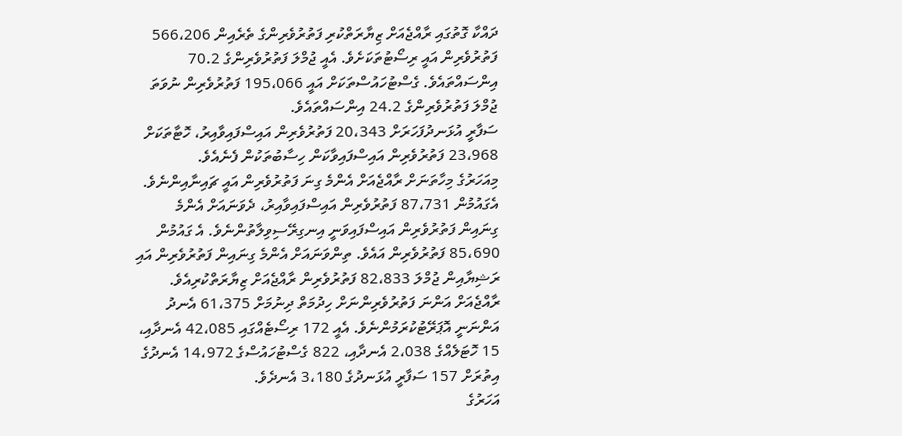ދައްކާ ގޮތުގައި ރާއްޖެއަށް ޒިޔާރަތްކުރި ފަތުރުވެރިންގެ ތެރެއިން 566،206 ފަތުރުވެރިން އައީ ރިސޯޓުތަކަށެވެ. އެއީ ޖުމްލަ ފަތުރުވެރިންގެ 70.2 އިންސައްތައެވެ. ގެސްޓުހައުސްތަކަށް އައީ 195،066 ފަތުރުވެރިން ނުވަތަ ޖުމްލަ ފަތުރުވެރިންގެ 24.2 އިންސައްތައެވެ.
ސަފާރީ އުޅަނދުފަހަރަށް 20،343 ފަތުރުވެރިން އައިސްފައިވާއިރު، ހޮޓާތަކަށް 23،968 ފަތުރުވެރިން އައިސްފައިވާކަން ހިސާބުތަކުން ފެނެއެވެ.
މިއަހަރުގެ މިހާތަނަށް ރާއްޖެއަށް އެންމެ ގިނަ ފަތުރުވެރިން އައީ ޗައިނާއިންނެވެ. އެގައުމުން 87،731 ފަތުރުވެރިން އައިސްފައިވާއިރު، ދެވަނައަށް އެންމެ ގިނައިން ފަތުރުވެރިން އައިސްފައިވަނީ އިނގިރޭސިވިލާތުންނެވެ. އެ ގައުމުން 85،690 ފަތުރުވެރިން އައެވެ. ތިންވަނައަށް އެންމެ ގިނައިން ފަތުރުވެރިން އައި ރަޝިޔާއިން ޖުމްލަ 82،833 ފަތުރުވެރިން ރާއްޖެއަށް ޒިޔާރަތްކުރިއެވެ.
ރާއްޖެއަށް އަންނަ ފަތުރުވެރިންނަށް ހިދުމަތް ދިނުމަށް 61،375 އެނދު އަންނަނީ އޮޕަރޭޓުކުރަމުންނެވެ. އެއީ 172 ރިސޯޓެއްގައި 42،085 އެނދާއި، 15 ހޮޓަލެއްގެ 2،038 އެނދާއި، 822 ގެސްޓުހައުސްގެ 14،972 އެނދުގެ އިތުރަށް 157 ސަފާރީ އުޅަނދުގެ 3،180 އެނދެވެ.
އަހަރުގެ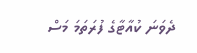ދެވަނަ ކުއާޓާގެ ފުރަތަމަ މަސް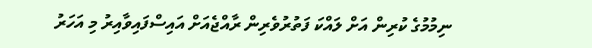ނިމުމުގެ ކުރިން އަށް ލައްކަ ފަތުރުވެރިން ރާއްޖެއަށް އައިސްފައިވާއިރު މި އަހަރު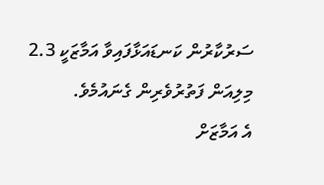ސަރުކާރުން ކަނޑައަޅާފައިވާ އަމާޒަކީ 2.3 މިލިއަން ފަތުރުވެރިން ގެނައުމެވެ.
އެ އަމާޒަށް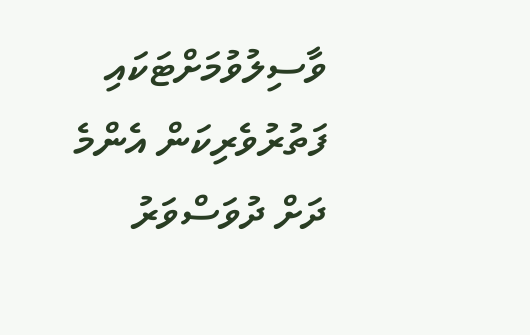ވާސިލުވުމަށްޓަކައި ފަތުރުވެރިކަން އެންމެ ދަށް ދުވަސްވަރު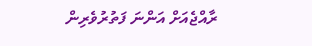ރާއްޖެއަށް އަންނަ ފަތުރުވެރިން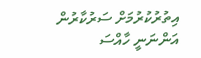އިތުރުކުރުމަށް ސަރުކާރުން އަންނަނީ ހާއްސަ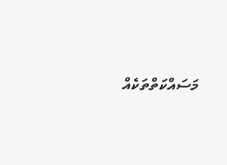މަސައްކަތްތަކެއް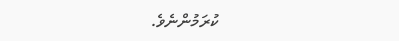ކުރަމުންނެވެ.